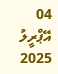04 އޭޕްރީލު 2025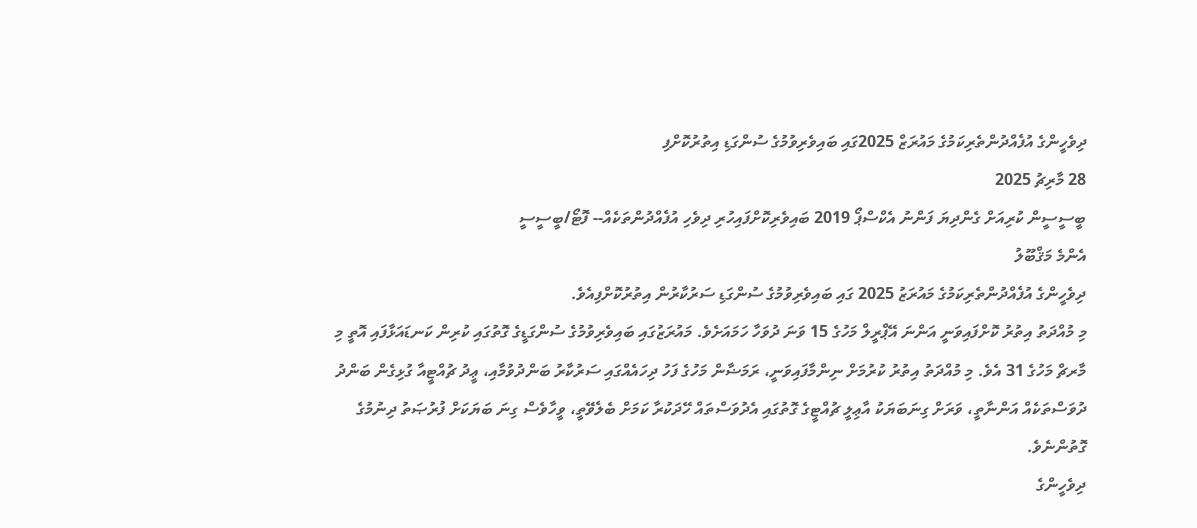ދިވެހީންގެ އުފެއްދުންތެރިކަމުގެ މައުރަޒް 2025ގައި ބައިވެރިވުމުގެ ސުންގަޑި އިތުރުކޮށްފި
28 މާރިޗު 2025
ބީސީސީން ކުރިއަށް ގެންދިޔަ ފަންނު އެކްސްޕޯ 2019 ބައިވެރިކޮށްފައިހުރި ދިވެހި އުފެއްދުންތަކެއް-- ފޮޓޯ/ބީސީސީ
އެންމެ މަޤްބޫލު
ދިވެހީންގެ އުފެއްދުންތެރިކަމުގެ މައުރަޒު 2025 ގައި ބައިވެރިވުމުގެ ސުންގަޑި ސަރުކާރުން އިތުރުކޮށްފިއެވެ.
މި މުއްދަތު އިތުރު ކޮށްފައިވަނީ އަންނަ އޭޕްރީލް މަހުގެ 15 ވަނަ ދުވަހާ ހަމައަށެވެ. މައުރަޒުގައި ބައިވެރިވުމުގެ ސުންގަޑީގެ ގޮތުގައި ކުރިން ކަނޑައަޅާފައި އޮތީ މި މާރޗް މަހުގެ 31 އެވެ. މި މުއްދަތު އިތުރު ކުރުމަށް ނިންމާފައިވަނީ، ރަމަޟާން މަހުގެ ފަހު ދިހައެއްގައި ސަރުކާރު ބަންދުވުމާއި، ޢީދު ޗުއްޓީއާ ގުޅިގެން ބަންދު ދުވަސްތަކެއް އަންނާތީ، ވަރަށް ގިނަބަޔަކު އާޢިލީ ޗުއްޓީގެ ގޮތުގައި އެދުވަސްތައް ހޭދަކުރާ ކަމަށް ބެލެވޭތީ، ވީހާވެސް ގިނަ ބަޔަކަށް ފުރުޞަތު ދިނުމުގެ ގޮތުންނެވެ.
ދިވެހީންގެ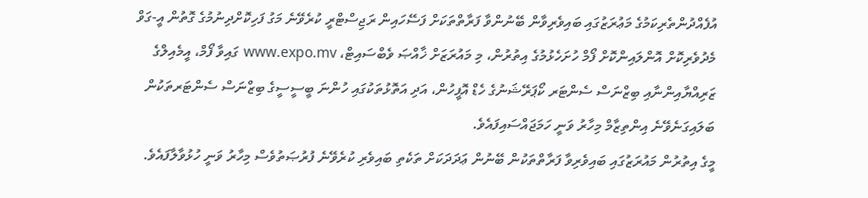އުފެއްދުންތެރިކަމުގެ މަޢުރަޒުގައި ބައިވެރިވާން ބޭނުންވާ ފަރާތްތަކަށް ފަސޭހައިން ރަޖިސްޓްރީ ކުރެވޭނެ މަގު ފަހިކޮށްދިނުމުގެ ގޮތުން އީ-ގަވް މެދުވެރިކޮށް އޮންލައިންކޮށް ފޯމް ހުށަހެޅުމުގެ އިތުރުން، މި މައުރަޒަށް ޚާއްޞަ ވެބްސައިޓް، www.expo.mv ގައިވާ ފޯމް، އީމެއިލްގެ ޒަރިއްޔާއިންނާއި ބިޒްނަސް ސެންޓަރ ކޯޕަރޭޝަނުގެ ހެޑް އޮފީހުން، އަދި އަތޮޅުތަކުގައި ހުންނަ ބީސީސީގެ ބިޒްނަސް ސެންޓަރތަކުން ބަލައިގަނެވޭނެ އިންތިޒާމް މިހާރު ވަނީ ހަމަޖައްސައިފައެވެ.
މީގެ އިތުރުން މައުރަޒުގައި ބައިވެރިވާ ފަރާތްތަކުން ބޭނުން ޢަދަދަކަށް ތަކެތި ބައިވެރި ކުރެވޭނެ ފުރުޞަތުވެސް މިހާރު ވަނީ ހުޅުވާލާފައެވެ.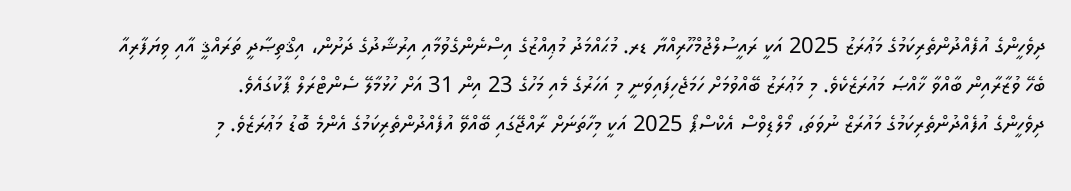ދިވެހީންގެ އުފެއްދުންތެރިކަމުގެ މަޢުރަޒު 2025 އަކީ ރައީސުލްޖުމްހޫރިއްޔާ ޑރ. މުޙައްމަދު މުޢިއްޒުގެ އިސްނެންގެވުމާއި އިރުޝާދުގެ ދަށުން، އިޤްތިޞާދީ ތަރައްޤީ އާއި ވިޔަފާރިއާ ބެހޭ ވުޒާރާއިން ބާއްވާ ޚާއްޞަ މައުރަޒެކެވެ. މި މަޢުރަޒު ބޭއްވުމަށް ހަމަޖެހިފައިވަނީ މި އަހަރުގެ މެއި މަހުގެ 23 އިން 31 އަށް ހުޅުމާލޭ ސެންޓްރަލް ޕާކުގައެވެ.
ދިވެހީންގެ އުފެއްދުންތެރިކަމުގެ މައުރަޒް ނުވަތަ، މޯލްޑިވްސް އެކްސްޕޯ 2025 އަކީ މިހާތަނަށް ރާއްޖޭގައި ބޭއްވޭ އުފެއްދުންތެރިކަމުގެ އެންމެ ބޮޑު މަޢުރަޒެވެ. މި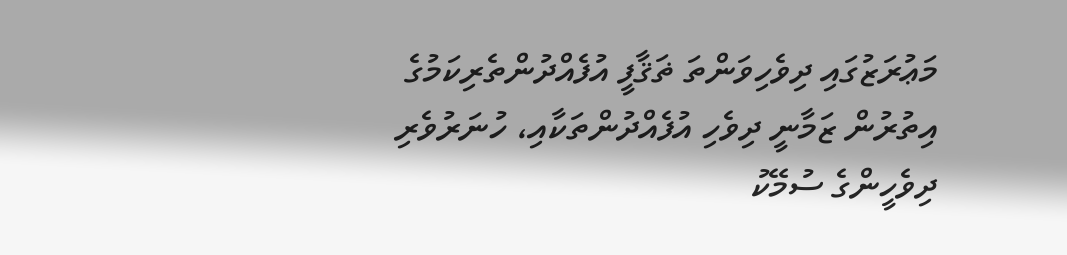މަޢުރަޒުގައި ދިވެހިވަންތަ ޡަޤާފީ އުފެއްދުންތެރިކަމުގެ އިތުރުން ޒަމާނީ ދިވެހި އުފެއްދުންތަކާއި، ހުނަރުވެރި ދިވެހީންގެ ސުމޭކު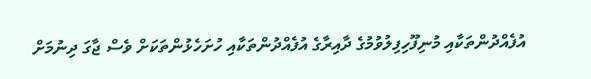އުފެއްދުންތަކާއި މުނިފޫހިފިލުވުމުގެ ދާއިރާގެ އުފެއްދުންތަކާއި ހުށަހެޅުންތަކަށް ވެސް ޖާގަ ދިނުމަށް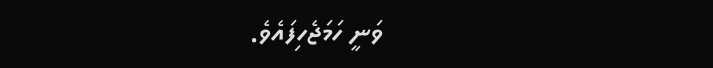ވަނީ ހަމަޖެހިފައެވެ.